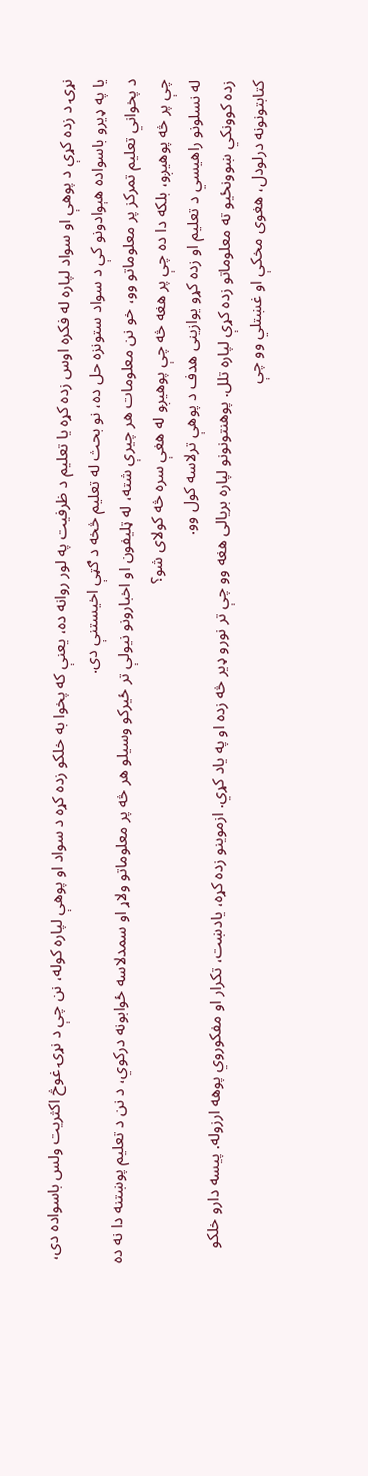نړۍ د زده کړې د پوهې او سواد لپاره له فکره اوس زده کړه یا تعلیم د ظرفیت په لور روانه ده، يعنې که پخوا به خلکو زده کړه د سواد او پوهې لپاره کوله، نن چې د نړۍ غوڅ اکثريت ولس باسواده دی، يا په ډيرو باسواده هېوادونو کې د سواد ستونزه حل ده، نو بحث له تعليم څخه د ګټې اخيستنې دی.
د پخواني تعليم تمرکز پر معلوماتو وو، خو نن معلومات هر چيرې شته، له ټليفون او اخبارونو نيولې تر ځيرکو وسيلو هر څه پر معلوماتو ولاړ او سمدلاسه ځوابونه درکوي، د نن د تعليم پوښتنه دا نه ده چې پر څه پوهيږو، بلکه دا ده چې پر هغه څه چې پوهيږو له هغې سره څه کولای شو؟
له نسلونو راهيسي د تعليم او زده کړو يوازینی هدف د پوهې ترلاسه کول وو.
زده کوونکي ښوونځيو ته معلوماتو زده کړې لپاره تلل. پوهنتونونو لپاره بريالی هغه وو چې تر نورو ډير څه زده او په ياد کړي. ازموينو زده کړه، يادښت، تکرار او مفکوروي پوهه ارزوله. پيسه دارو خلکو کتابتونونه درلودل، هغوی مخکې او غښتلي وو چې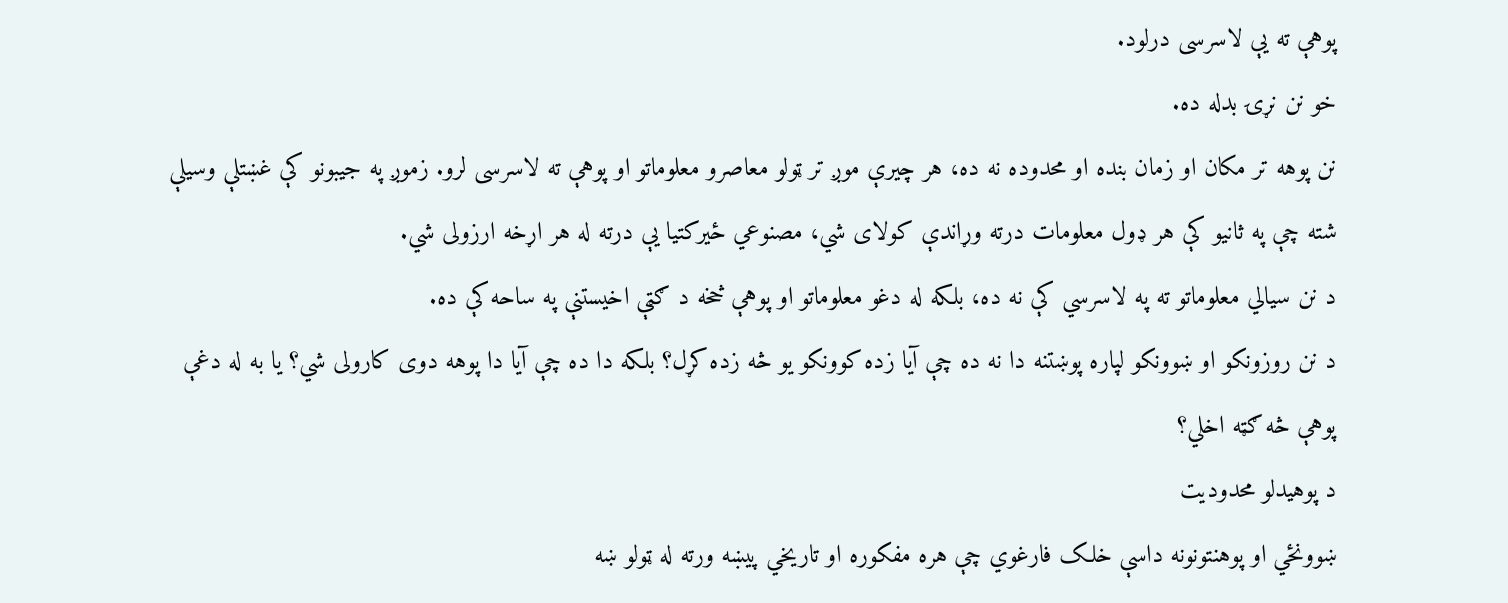پوهې ته يې لاسرسی درلود.
خو نن نړۍ بدله ده.
نن پوهه تر مکان او زمان بنده او محدوده نه ده، هر چيرې موږ تر ټولو معاصرو معلوماتو او پوهې ته لاسرسی لرو. زموږ په جيبونو کې غښتلې وسيلې شته چې په ثانيو کې هر ډول معلومات درته وړاندې کولای شي، مصنوعي ځيرکتيا يې درته له هر اړخه ارزولی شي.
د نن سيالي معلوماتو ته په لاسرسي کې نه ده، بلکه له دغو معلوماتو او پوهې څخه د ګټې اخيستنې په ساحه کې ده.
د نن روزونکو او ښوونکو لپاره پوښتنه دا نه ده چې آیا زده کوونکو يو څه زده کړل؟ بلکه دا ده چې آیا دا پوهه دوی کارولی شي؟ يا به له دغې پوهې څه ګټه اخلي؟
د پوهيدلو محدوديت
ښوونځي او پوهنتونونه داسې خلک فارغوي چې هره مفکوره او تاريخي پيښه ورته له ټولو ښه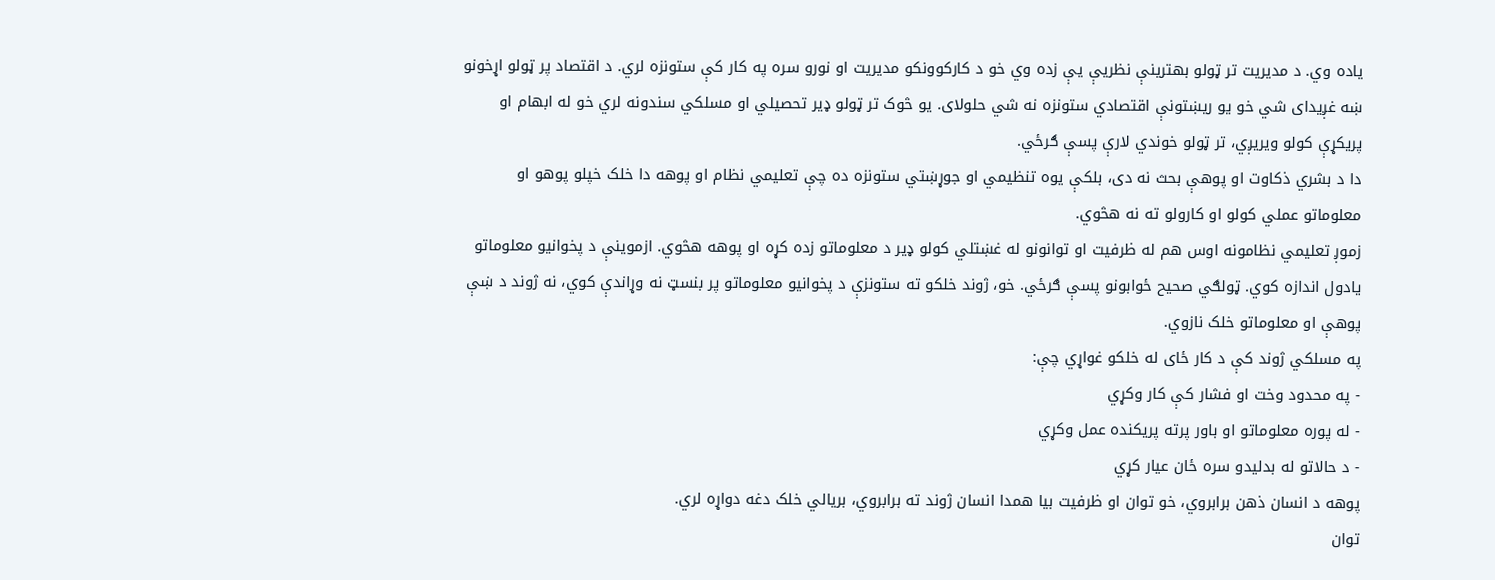یاده وي. د مديريت تر ټولو بهترينې نظريې يې زده وي خو د کارکوونکو مديريت او نورو سره په کار کې ستونزه لري. د اقتصاد پر ټولو اړخونو ښه غږيدای شي خو يو ريښتونې اقتصادي ستونزه نه شي حلولای. يو څوک تر ټولو ډير تحصيلي او مسلکي سندونه لري خو له ابهام او پريکړې کولو ويريږي، تر ټولو خوندي لارې پسې ګرځي.
دا د بشري ذکاوت او پوهې بحث نه دی، بلکې يوه تنظيمي او جوړښتي ستونزه ده چې تعليمي نظام او پوهه دا خلک خپلو پوهو او معلوماتو عملي کولو او کارولو ته نه هڅوي.
زموږ تعليمي نظامونه اوس هم له ظرفیت او توانونو له غښتلي کولو ډير د معلوماتو زده کړه او پوهه هڅوي. ازموينې د پخوانيو معلوماتو يادول اندازه کوي. ټولګي صحيح ځوابونو پسې ګرځي. خو، ژوند خلکو ته ستونزې د پخوانيو معلوماتو پر بنسټ نه وړاندې کوي، نه ژوند د ښې پوهې او معلوماتو خلک نازوي.
په مسلکي ژوند کې د کار ځای له خلکو غواړي چې:
- په محدود وخت او فشار کې کار وکړي
- له پوره معلوماتو او باور پرته پريکنده عمل وکړي
- د حالاتو له بدليدو سره ځان عيار کړي
پوهه د انسان ذهن برابروي، خو توان او ظرفیت بيا همدا انسان ژوند ته برابروي، بریالي خلک دغه دواړه لري.
توان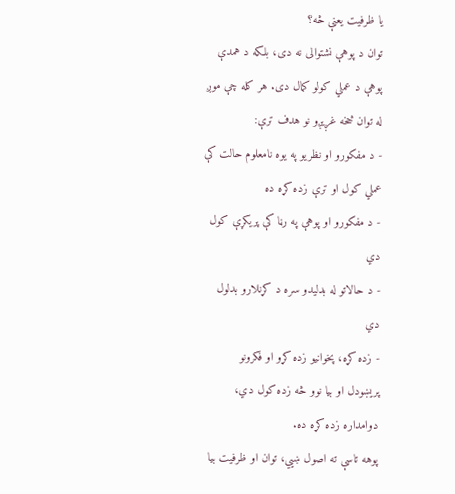يا ظرفيت يعنې څه؟
توان د پوهې نشتوالی نه دی، بلکه د همدې پوهې د عملي کولو کمال دی. هر کله چې موږ له توان څخه غږيږو نو هدف ترې:
- د مفکورو او نظريو په يوه نامعلوم حالت کې عملي کول او ترې زده کړه ده
- د مفکورو او پوهې په رڼا کې پریکړې کول دي
- د حالاتو له بدليدو سره د کړنلارو بدلول دي
- زده کړه، پخوانيو زده کړو او فکرونو پريښودل او بیا نوو څه زده کول دي، دوامداره زده کړه ده.
پوهه تاسې ته اصول ښيي، توان او ظرفيت بیا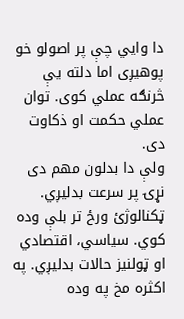دا وايي چې پر اصولو خو پوهيږی اما دلته يې څرنګه عملي کوی. توان عملي حکمت او ذکاوت دی.
ولې دا بدلون مهم دی
نړۍ پر سرعت بدلیږي. ټکنالوژئ ورځ تر بلې وده کوي. سياسي، اقتصادي او ټولنيز حالات بدليږي. په اکثره مخ په وده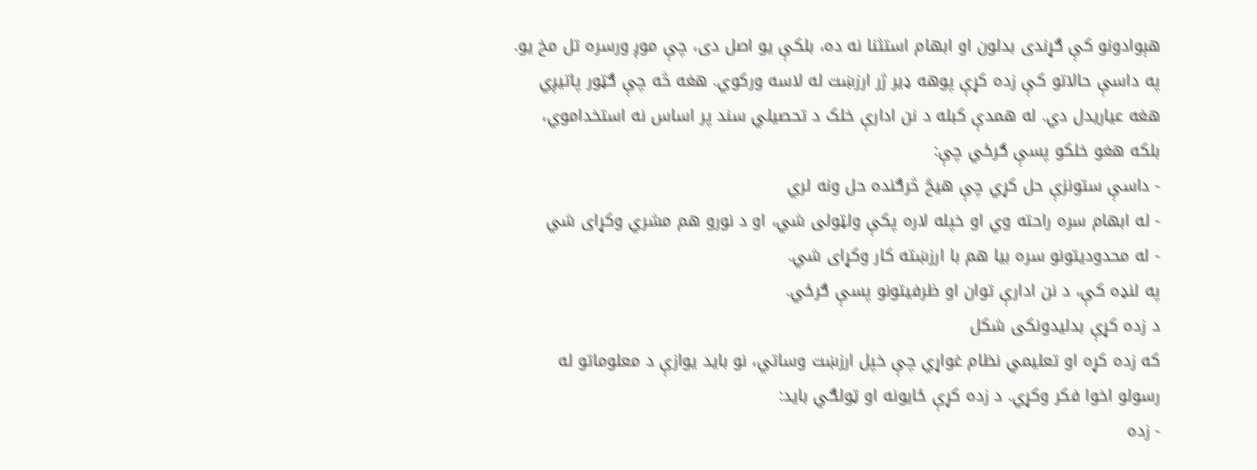هېوادونو کې ګړندی بدلون او ابهام استثنا نه ده، بلکې يو اصل دی، چې موږ ورسره تل مخ يو.
په داسې حالاتو کې زده کړې پوهه ډير ژر ارزښت له لاسه ورکوي. هغه څه چې ګټور پاتيږي هغه عياریدل دي. له همدې کبله د نن ادارې خلک د تحصيلي سند پر اساس نه استخداموي، بلکه هغو خلکو پسې ګرځي چې:
- داسې ستونزې حل کړي چې هیڅ څرګنده حل ونه لري
- له ابهام سره راحته وي او خپله لاره پکې ولټولی شي، او د نورو هم مشري وکړای شي
- له محدوديتونو سره بيا هم با ارزښته کار وکړای شي.
په لنډه کې، د نن ادارې توان او ظرفیتونو پسې ګرځي.
د زده کړې بدلیدونکی شکل
که زده کړه او تعليمي نظام غواړي چې خپل ارزښت وساتي، نو بايد يوازې د معلوماتو له رسولو اخوا فکر وکړي. د زده کړې ځايونه او ټولګي بايد:
- زده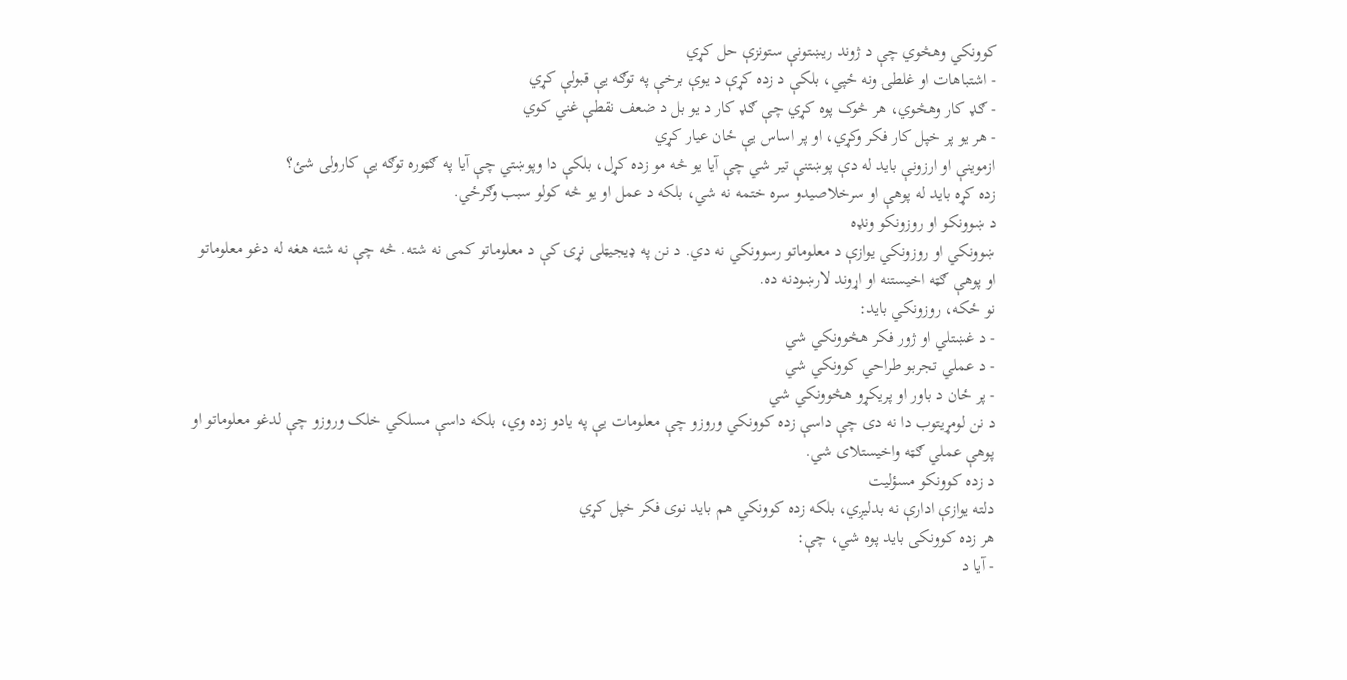کوونکي وهڅوي چې د ژوند ريښتونې ستونزې حل کړي
- اشتباهات او غلطۍ ونه ځپي، بلکې د زده کړې د یوې برخې په توګه یې قبولې کړي
- ګډ کار وهڅوي، هر څوک پوه کړي چې ګډ کار د يو بل د ضعف نقطې غني کوي
- هر يو پر خپل کار فکر وکړي، او پر اساس يې ځان عيار کړي
ازموينې او ارزونې بايد له دې پوښتنې تیر شي چې آیا يو څه مو زده کړل، بلکې دا وپوښتي چې آیا په ګټوره توګه يې کارولی شئ؟
زده کړه بايد له پوهې او سرخلاصيدو سره ختمه نه شي، بلکه د عمل او يو څه کولو سبب وګرځي.
د ښوونکو او روزونکو ونډه
ښوونکي او روزونکي يوازې د معلوماتو رسوونکي نه دي. د نن په ډيجيټلی نړۍ کې د معلوماتو کمی نه شته. څه چې نه شته هغه له دغو معلوماتو او پوهې ګټه اخيستنه او اړوند لارښودنه ده.
نو ځکه، روزونکي بايد:
- د غښتلي او ژور فکر هڅوونکي شي
- د عملي تجربو طراحي کوونکي شي
- پر ځان د باور او پريکړو هڅوونکي شي
د نن لومړيتوب دا نه دی چې داسې زده کوونکي وروزو چې معلومات يې په یادو زده وي، بلکه داسې مسلکي خلک وروزو چې لدغو معلوماتو او پوهې عملي ګټه واخيستلای شي.
د زده کوونکو مسؤلیت
دلته يوازې ادارې نه بدليږي، بلکه زده کوونکي هم بايد نوی فکر خپل کړي
هر زده کوونکی بايد پوه شي، چې:
- آیا د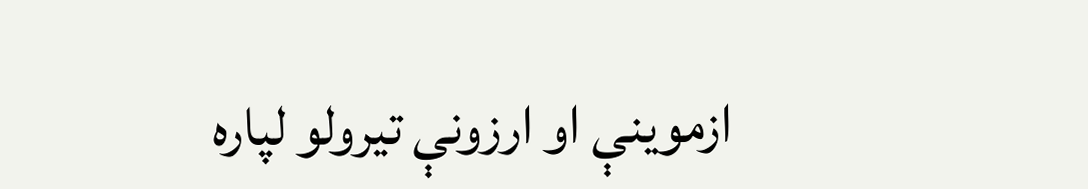ازموينې او ارزونې تيرولو لپاره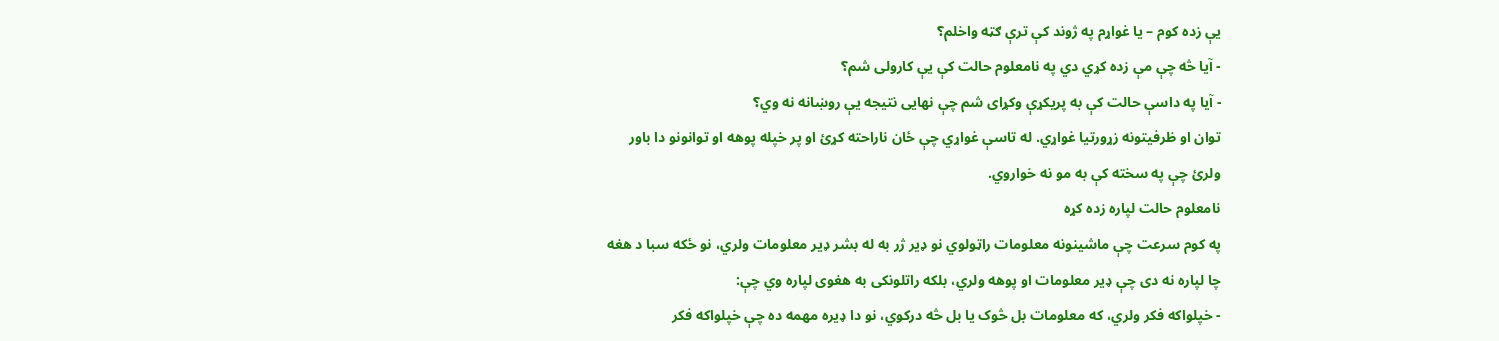يې زده کوم – يا غواړم په ژوند کې ترې ګټه واخلم؟
- آیا څه چې مې زده کړي دي په نامعلوم حالت کې يې کارولی شم؟
- آیا په داسې حالت کې به پريکړې وکړای شم چې نهایی نتیجه يې روښانه نه وي؟
توان او ظرفیتونه زړورتيا غواړي. له تاسې غواړي چې ځان ناراحته کړئ او پر خپله پوهه او توانونو دا باور ولرئ چې په سخته کې به مو نه خواروي.
نامعلوم حالت لپاره زده کړه
په کوم سرعت چې ماشينونه معلومات راټولوي نو ډير ژر به له بشر ډير معلومات ولري، نو ځکه سبا د هغه چا لپاره نه دی چې ډير معلومات او پوهه ولري، بلکه راتلونکی به هغوی لپاره وي چې:
- خپلواکه فکر ولري، که معلومات بل څوک يا بل څه درکوي، نو دا ډيره مهمه ده چې خپلواکه فکر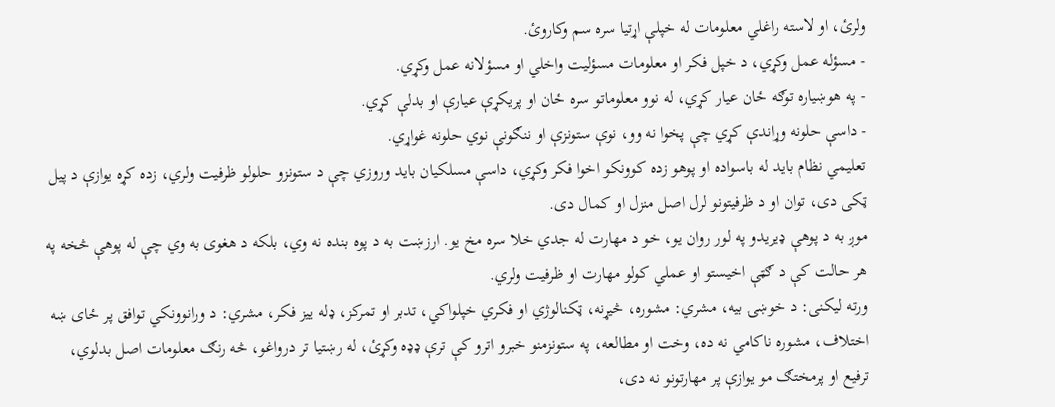ولرئ، او لاسته راغلي معلومات له خپلې اړتيا سره سم وکاروئ.
- مسؤله عمل وکړي، د خپل فکر او معلومات مسؤليت واخلي او مسؤلانه عمل وکړي.
- په هوښياره توګه ځان عيار کړي، له نوو معلوماتو سره ځان او پريکړې عيارې او بدلې کړي.
- داسې حلونه وړاندې کړي چې پخوا نه وو، نوې ستونزې او ننګونې نوي حلونه غواړي.
تعليمي نظام باید له باسواده او پوهو زده کوونکو اخوا فکر وکړي، داسې مسلکيان بايد وروزي چې د ستونزو حلولو ظرفيت ولري، زده کړه يوازې د پيل ټکی دی، توان او د ظرفيتونو لرل اصل منزل او کمال دی.
موږ به د پوهې ډيريدو په لور روان يو، خو د مهارت له جدي خلا سره مخ يو. ارزښت به د پوه بنده نه وي، بلکه د هغوی به وي چې له پوهې څخه په هر حالت کې د ګټې اخيستو او عملي کولو مهارت او ظرفيت ولري.
ورته ليکنی: د خوښۍ بيه، مشري: مشوره، څيړنه، ټکنالوژي او فکري خپلواکي، تدبر او تمرکز، ډله ييز فکر، مشري: د ورانوونکي توافق پر ځای ښه اختلاف، مشوره ناکامي نه ده، وخت او مطالعه، په ستونزمنو خبرو اترو کې ترې ډډه وکړئ، له رښتيا تر درواغو، څه رنګ معلومات اصل بدلوي، ترفيع او پرمختګ مو يوازې پر مهارتونو نه دی،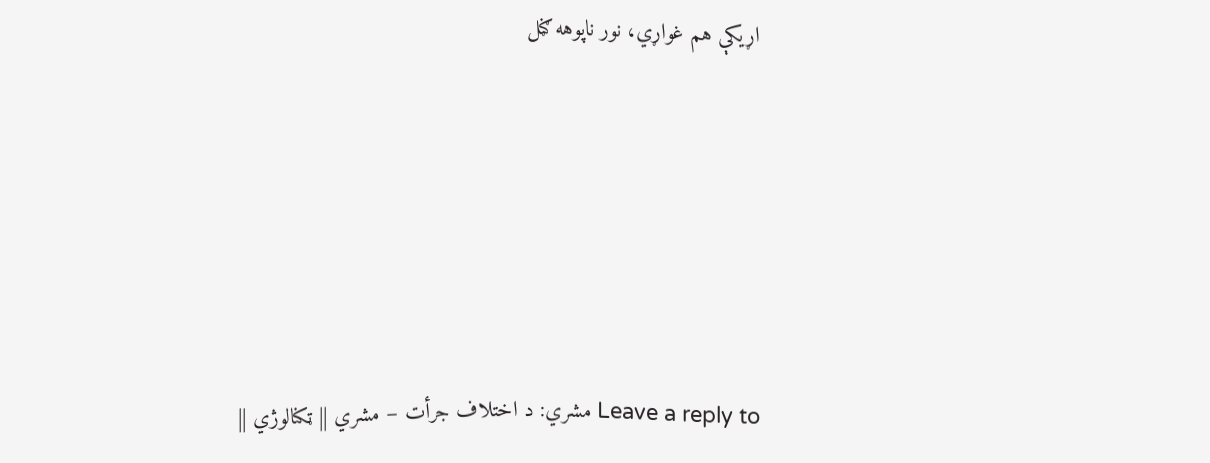اړيکې هم غواړي، نور ناپوهه ګڼل






Leave a reply to مشري: د اختلاف جرأت – مشري || ټکنالوژي ||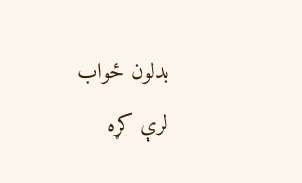بدلون ځواب لرې کړه